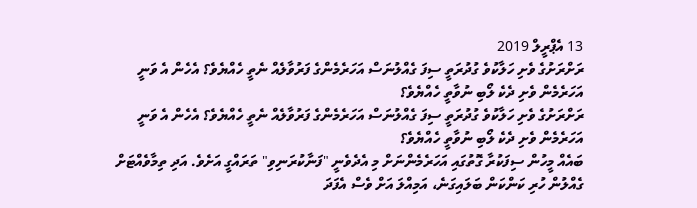13 އެޕްރީލް 2019
ރަށްރަށުގެ ވެށި ހަލާކުވެ ގުދުރަތީ ސިފަ ގެއްލުނަސް އަހަރެމެންގެ ފަރުވާލެއް ނެތީ ހެއްޔެވެ؟ އެހެން އެ ވަނީ އަހަރެމެން ވެށި ދެކެ ލޯބި ނުވާތީ ހެއްޔެވެ؟
ރަށްރަށުގެ ވެށި ހަލާކުވެ ގުދުރަތީ ސިފަ ގެއްލުނަސް އަހަރެމެންގެ ފަރުވާލެއް ނެތީ ހެއްޔެވެ؟ އެހެން އެ ވަނީ އަހަރެމެން ވެށި ދެކެ ލޯބި ނުވާތީ ހެއްޔެވެ؟
ބައެއް މީހުން ސިފަކުރާ ގޮތުގައި އަހަރެމެންނަށް މި އެދެވެނީ "ފަނާކުރަނިވި" ތަރައްގީ އަށެވެ. އަދި ތިމާވެއްޓަށް ގެއްލުން ހުރި ކަންކަން ބަލައިގަނެ، އަމިއްލަ އަށް ވެސް އެފަދަ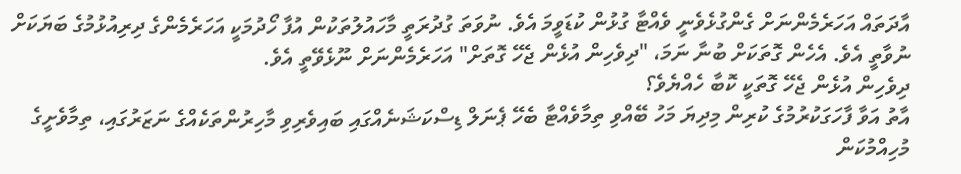އާދަތައް އަހަރެމެންނަށް ގެންގުޅެވެނީ ވެއްޓާ ގުޅުން ކުޑަވީމަ އެވެ. ނުވަތަ ގުދުރަތީ މާހައުލުތަކުން އުފާ ހޯދުމަކީ އަހަރެމެންގެ ދިރިއުޅުމުގެ ބަޔަކަށް ނުވާތީ އެވެ. އެހެން ގޮތަކަށް ބުނާ ނަމަ، "ދިވެހިން އުޅެން ޖެހޭ ގޮތަށް" އަހަރެމެންނަށް ނޫޅެވޭތީ އެވެ.
ދިވެހިން އުޅެން ޖެހޭ ގޮތަކީ ކޮބާ ހެއްޔެވެ؟
އާތު އަވާ ފާހަގަކުރުމުގެ ކުރިން މިދިޔަ މަހު ބޭއްވި ތިމާވެއްޓާ ބެހޭ ޕެނަލް ޑިސްކަޝަނެއްގައި ބައިވެރިވި މާހިރުންތަކެއްގެ ނަޒަރުގައި، ތިމާވެށީގެ މުހިއްމުކަން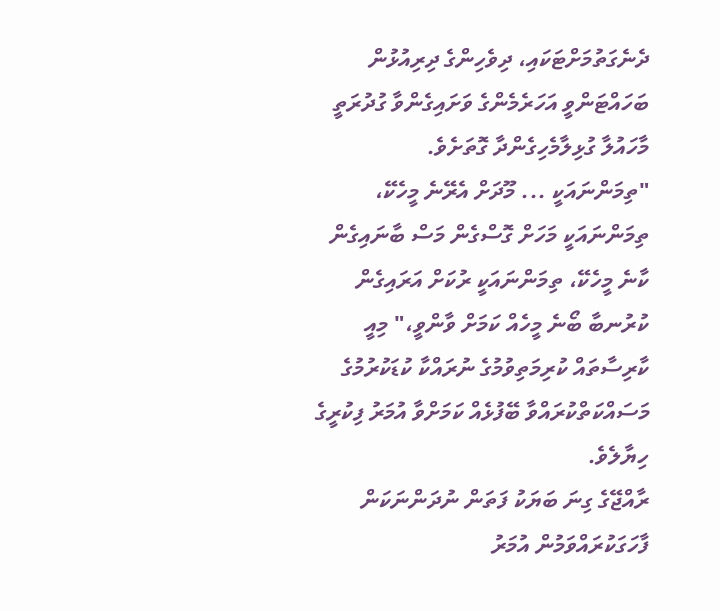ދެނެގަތުމަށްޓަކައި، ދިވެހިންގެ ދިރިއުޅުން ބަހައްޓަންވީ އަހަރެމެންގެ ވަށައިގެންވާ ގުދުރަތީ މާހައުލާ ގުޅިލާމެހިގެންދާ ގޮތަށެވެ.
"ތިމަންނައަކީ ... މޫދަށް އެރޭނެ މީހެކޭ، ތިމަންނައަކީ މަހަށް ގޮސްގެން މަސް ބާނައިގެން ކާނެ މީހެކޭ، ތިމަންނައަކީ ރުކަށް އަރައިގެން ކުރުނބާ ބޯނެ މީހެއް ކަމަށް ވާންވީ،" މިއީ ކާރިސާތައް ކުރިމަތިވުމުގެ ނުރައްކާ ކުޑަކުރުމުގެ މަސައްކަތްކުރައްވާ ބޭފުޅެއް ކަމަށްވާ އުމަރު ފިކުރީގެ ހިޔާލެވެ.
ރާއްޖޭގެ ގިނަ ބަޔަކު ފަތަން ނުދަންނަކަން ފާހަގަކުރައްވަމުން އުމަރު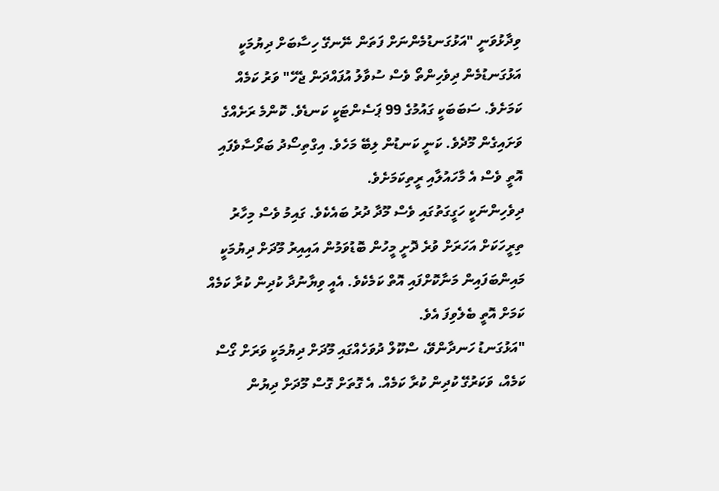ވިދާޅުވަނީ "އަޅުގަނޑުމެންނަށް ފަތަން ނޭނގޭ ހިސާބަށް ދިޔުމަކީ އަޅުގަނޑުމެން ދިވެހިންތޯ ވެސް ސުވާލު އުފައްދަން ޖެހޭ" ވަރު ކަމެއް ކަމަށެވެ. ސަބަބަކީ ގައުމުގެ 99 ޕަސެންޓަކީ ކަނޑެވެ. ކޮންމެ ރަށެއްގެ ވަށައިގެން މޫދެވެ. ކަނީ ކަނޑުން ލިބޭ މަހެވެ. އިގްތިސޯދު ބަރޯސާވެފައި އޮތީ ވެސް އެ މާހައުލާއި ރީތިކަމަށެވެ.
ދިވެހިންނަކީ ހަގީގަތުގައި ވެސް މޫދާ ދުރު ބައެކެވެ. ގައިމު ވެސް މިހާރު ތިރީހަކަށް އަހަރަށް ވުރެ ދޮށީ މީހުން ބޮޑުވަމުން އައިއިރު މޫދަށް ދިޔުމަކީ މައިންބަފައިން މަނާކޮށްފައި އޮތް ކަމެކެވެ. އެއީ ވިޔާނުދާ ކުދިން ކުރާ ކަމެއް ކަމަށް އޮތީ ބެލެވިފަ އެވެ.
"އަޅުގަނޑު ހަނދާންވޭ، ސްކޫލް ދުވަހެއްގައި މޫދަށް ދިޔުމަކީ ވަރަށް ގޯސް ކަމެއް، ވަކަރުގޭ ކުދިން ކުރާ ކަމެއް. އެ ގޮތަށް ގޮސް މޫދަށް ދިޔުން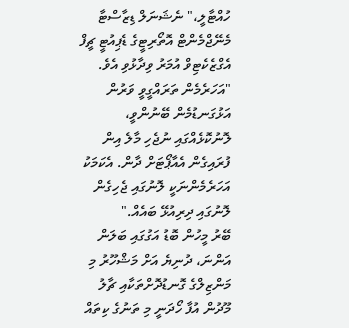ހުއްޓާލީ،" ނެޝަނަލް ޑިޒާސްޓާ މެނޭޖްމެންޓް އޮތޯރިޓީގެ ޑެޕިއުޓީ ޗީފް އެގްޒެކެޓިވް އުމަރު ވިދާޅުވި އެވެ.
"އަހަރެމެން ތަރައްގީވީ ވަރުން އަޅުގަނޑުމެން ބޭނުންވީ، ލޮނުކޮޅެއްގައި ނުޖެހި މާލެ އިން ފުރައިގެން އެއާޕޯޓަށް ދާން. އެކަމަކު އަހަރެމެންނަކީ ލޮނުގައި ޖެހިގެން ލޮނުގައި ދިރިއުޅޭ ބައެއް."
ބޭރު މީހުން ބޮޑު އަގުގައި ބަލަން އަންނަ، ދުނިޔެ އަށް މަޝްހޫރު މި މަންޒިލްގެ ގޮނޑުދޮށްތަކާއި ޗާލު މޫދުން އުފާ ހޯދަނީ މި ތަނުގެ ކިތައް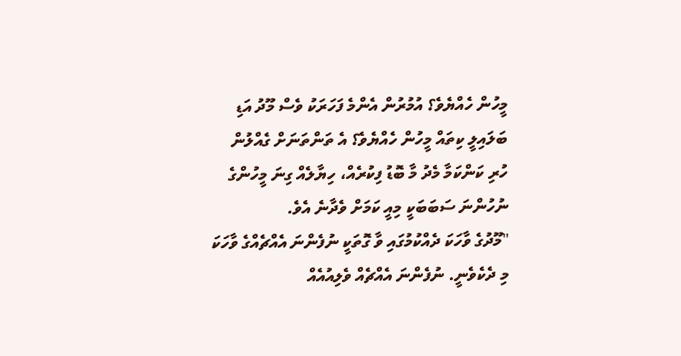މީހުން ހެއްޔެވެ؟ އުމުރުން އެންމެ ފަހަރަކު ވެސް މޫދު އަޑި ބަލައިލީ ކިތައް މީހުން ހެއްޔެވެ؟ އެ ތަންތަނަށް ގެއްލުން ހުރި ކަންކަމާ މެދު މާ ބޮޑު ފިކުރެއް، ހިޔާލެއް ގިނަ މީހުންގެ ނުހުންނަ ސަބަބަކީ މިއީ ކަމަށް ވެދާނެ އެވެ.
"މޫދުގެ ވާހަކަ ދެއްކުމުގައި ވާ ގޮތަކީ ނުފެންނަ އެއްޗެއްގެ ވާހަކަ މި ދެކެވެނީ. ނުފެންނަ އެއްޗެއް ވެލިއުއެއް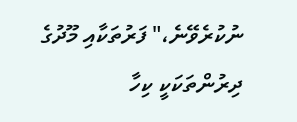ނުކުރެވޭނެ،" ފަރުތަކާއި މޫދުގެ ދިރުންތަކަކީ ކިހާ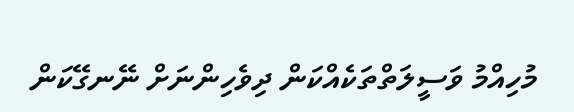މުހިއްމު ވަސީލަތްތަކެއްކަން ދިވެހިންނަށް ނޭނގޭކަން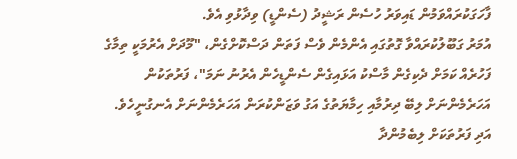ފާހަގަކުރައްވަމުން ޑައިވަރު ހުސެން ރަޝީދު (ސެންޑީ) ވިދާޅުވި އެވެ.
އުމަރު ގަބޫލުކުރައްވާ ގޮތުގައި އެންމެން ވެސް ފަތަން ދަސްކޮށްގެން، "މޫދަށް އެރުމަކީ ތިމާގެ ފަހުރެއް ކަމަށް ދެކިގެން މާސްކު އަޅައިގެން ސެންޑީހެން އެރުނު ނަމަ"، ފަރުތަކުން އަހަރެމެންނަށް ލިބޭ ދިރުމާއި ހިމާޔަތުގެ އަގު ވަޒަންކުރަން އަހަރެމެންނަށް އެނގުނީހެވެ. އަދި ފަރުތަކަށް ލިބެމުންދާ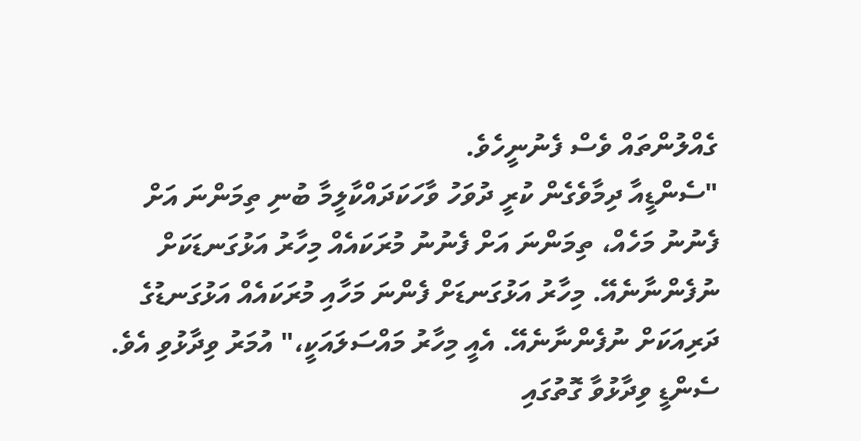ގެއްލުންތައް ވެސް ފެނުނީހެވެ.
"ސެންޑީއާ ދިމާވެގެން ކުރީ ދުވަހު ވާހަކަދައްކާލީމާ ބުނި ތިމަންނަ އަށް ފެނުނު މަހެއް، ތިމަންނަ އަށް ފެނުނު މުރަކައެއް މިހާރު އަޅުގަނޑަކަށް ނުފެންނާނެއޭ. މިހާރު އަޅުގަނޑަށް ފެންނަ މަހާއި މުރަކައެއް އަޅުގަނޑުގެ ދަރިއަކަށް ނުފެންނާނެއޭ. އެއީ މިހާރު މައްސަލައަކީ،" އުމަރު ވިދާޅުވި އެވެ.
ސެންޑީ ވިދާޅުވާ ގޮތުގައި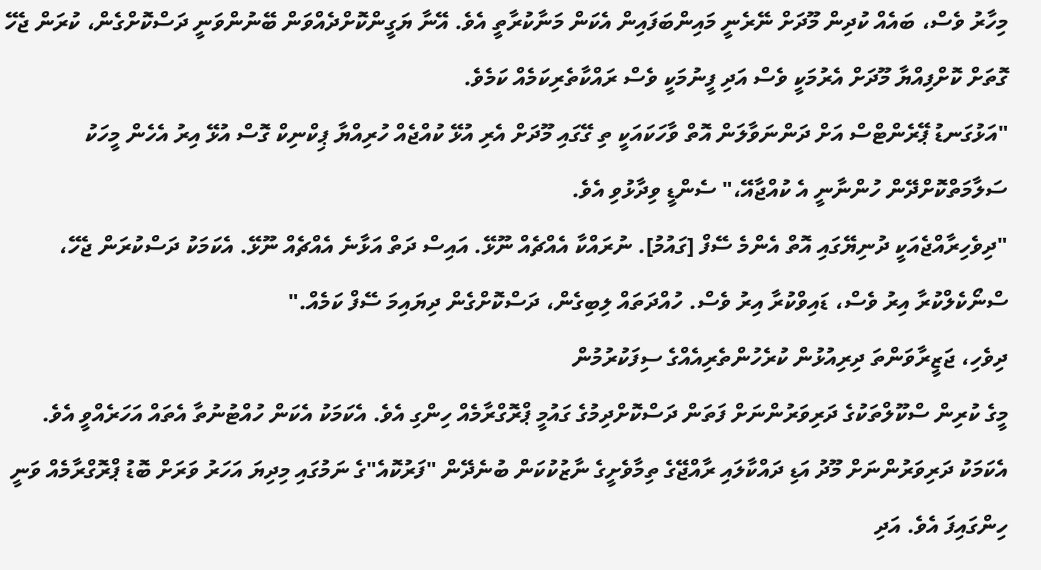މިހާރު ވެސް، ބައެއް ކުދިން މޫދަށް ނޭރެނީ މައިންބަފައިން އެކަން މަނާކުރާތީ އެވެ. އޭނާ ޔަގީންކޮށްދެއްވަން ބޭނުންވަނީ ދަސްކޮށްގެން، ކުރަން ޖެހޭ ގޮތަށް ކޮށްފިއްޔާ މޫދަށް އެރުމަކީ ވެސް އަދި ފީނުމަކީ ވެސް ރައްކާތެރިކަމެއް ކަމެވެ.
"އަޅުގަނޑު ޕޭރެންޓްސް އަށް ދަންނަވާލަން އޮތް ވާހަކައަކީ ތި ގޭގައި މޫދަށް އެރި އުޅޭ ކުއްޖެއް ހުރިއްޔާ ޕިކްނިކް ގޮސް އުޅޭ އިރު އެހެން މީހަކު ސަލާމަތްކޮށްދޭން ހުންނާނީ އެ ކުއްޖާއޭ،" ސެންޑީ ވިދާޅުވި އެވެ.
"ދިވެހިރާއްޖެއަކީ ދުނިޔޭގައި އޮތް އެންމެ ސޭފް [ގައުމު]. ނުރައްކާ އެއްޗެއް ނޫޅޭ. އައިސް ދަތް އަޅާނެ އެއްޗެއް ނޫޅޭ. އެކަމަކު ދަސްކުރަން ޖެހޭ، ސްނޯކެލްކުރާ އިރު ވެސް، ޑައިވްކުރާ އިރު ވެސް. ހުއްދަތައް ލިބިގެން، ދަސްކޮށްގެން ދިޔައިމަ ސޭފް ކަމެއް."
ދިވެހި، ޖަޒީރާވަންތަ ދިރިއުޅުން ކުރެހުންތެރިއެއްގެ ސިފަކުރުމުން
މީގެ ކުރިން ސްކޫލްތަކުގެ ދަރިވަރުންނަށް ފަތަން ދަސްކޮށްދިމުގެ ގައުމީ ޕްރޮގްރާމެއް ހިންގި އެވެ. އެކަމަކު އެކަން ހުއްޓުނުތާ އެތައް އަހަރެއްވީ އެވެ. އެކަމަކު ދަރިވަރުންނަށް މޫދު އަޑި ދައްކާލައި ރާއްޖޭގެ ތިމާވެށީގެ ނާޒުކުކަން ބުނެދޭން "ފަރުކޮއެ"ގެ ނަމުގައި މިދިޔަ އަހަރު ވަރަށް ބޮޑު ޕްރޮގްރާމެއް ވަނީ ހިންގައިފަ އެވެ. އަދި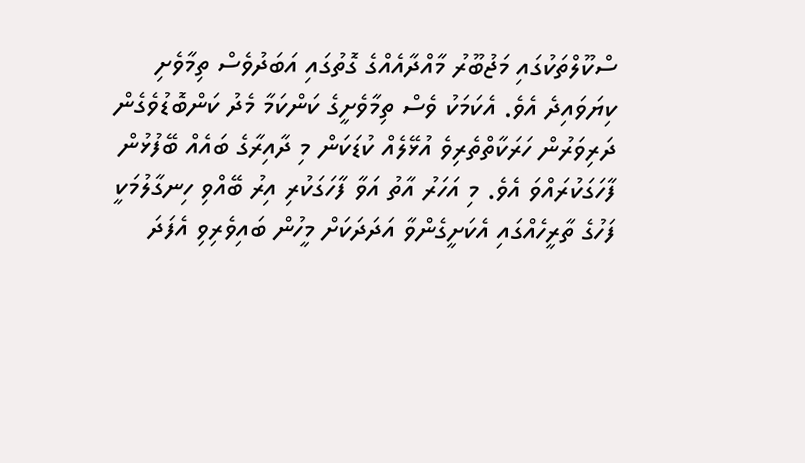ސްކޫލްތަކުގައި މަޖުބޫރު މާއްދާއެއްގެ ގޮތުގައި އަބަދުވެސް ތިމާވެށި ކިޔަވައިދެ އެވެ. އެކަމަކު ވެސް ތިމާވެށީގެ ކަންކަމާ މެދު ކަންބޮޑުވެގެން ދަރިވަރުން ހަރަކާތްތެރިވެ އުޅޭލެއް ކުޑަކަން މި ދާއިރާގެ ބައެއް ބޭފުޅުން ފާހަގަކުރައްވަ އެވެ. މި އަހަރު އާތު އަވާ ފާހަގަކުރި އިރު ބޭއްވި ހިނގާލުމަކީ ފަހުގެ ތާރީހެއްގައި އެކަށީގެންވާ އަދަދަކަށް މީހުން ބައިވެރިވި އެފަދަ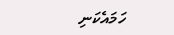ހަމައެކަނި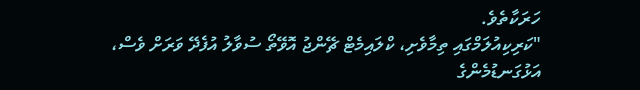ހަރަކާތެވެ.
"ކަރިކިއުލަމްގައި ތިމާވެށި، ކްލައިމެޓް ޗޭންޖު އޮވޭތޯ ސުވާލު އުފެދޭ ވަރަށް ވެސް، އަޅުގަނޑުމެންގެ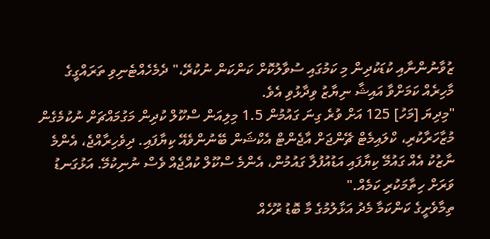ޒުވާނުންނާއި ކުޑަކުދިން މި ކަމުގައި ސުވާލުކޮށް ކަންކަން ނުކުރޭ،" ދެމެހެއްޓެނިވި ތަރައްގީގެ މާހިރެއް ކަމަށްވާ އައިޝާ ނިޔާޒު ވިދާޅުވި އެވެ.
"މިދިޔަ [މަހު] 125 އަށް ވުރެ ގިނަ ގައުމުން 1.5 މިލިއަން ސްކޫލް ކުދިން މަގުމައްޗަށް ނުކުމެގެން މުޒާހަރާކުރި، ކްލައިމެޓް ޗޭންޖަށް އާޖެންޓް އެކްޝަން ބޭނުންވެއޭ ކިޔާފައި. ދިވެހިރާއްޖެ، އެންމެ ނާޒުކު އެއް ގައުމޭ ކިޔާފައި އަޑުއުފުލާ ގައުމުން، އެންމެ ސްކޫލް ކުއްޖެއް ވެސް ނުނިކުމޭ. އަޅުގަނޑު ވަރަށް ހިތާމަކުރި ކަމެއް."
ތިމާވެށީގެ ކަންކަމާ މެދު އަޅާލުމުގެ މާ ބޮޑު ރޫހެއް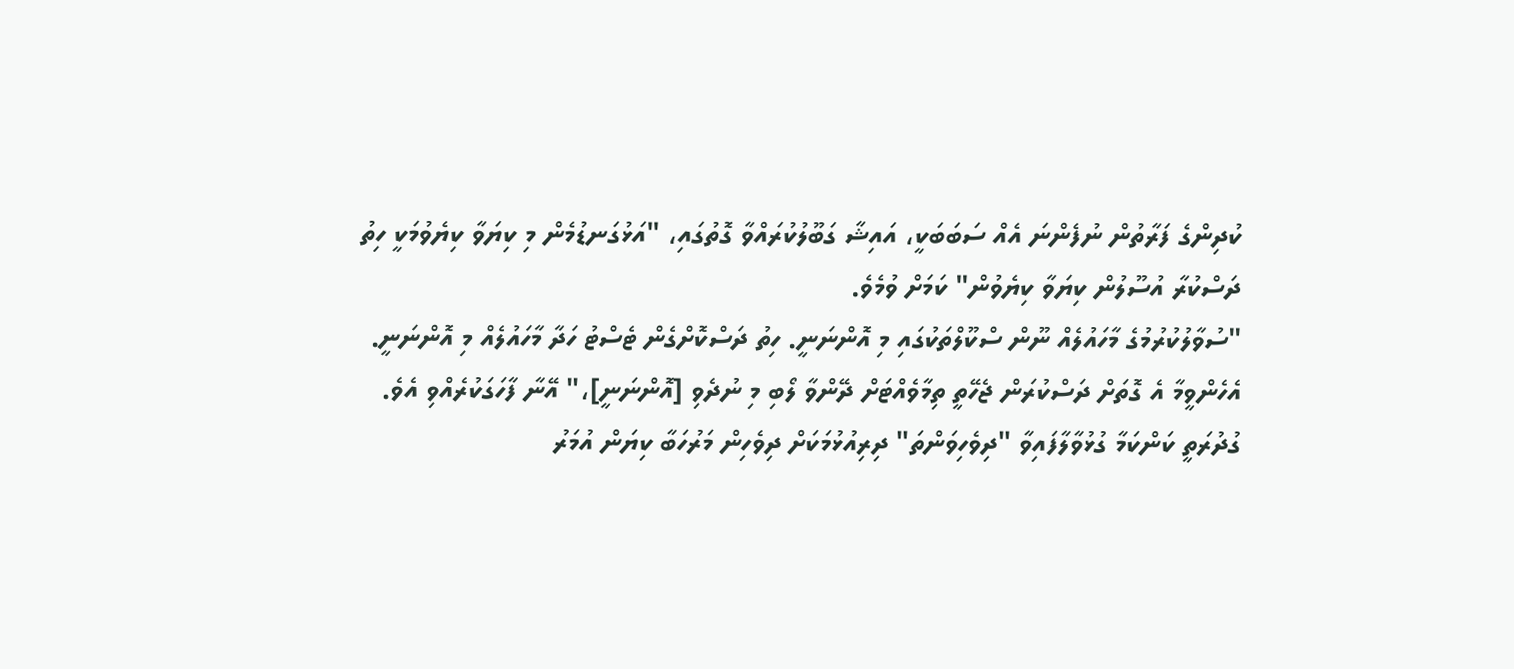ކުދިންގެ ފަރާތުން ނުފެންނަ އެއް ސަބަބަކީ، އައިޝާ ގަބޫލުކުރައްވާ ގޮތުގައި، "އަޅުގަނޑުމެން މި ކިޔަވާ ކިޔެވުމަކީ ހިތު ދަސްކުރާ އުސޫލުން ކިޔަވާ ކިޔެވުން" ކަމަށް ވުމެވެ.
"ސުވާލުކުރުމުގެ މާހައުލެއް ނޫން ސްކޫލްތަކުގައި މި އޮންނަނީ. ހިތު ދަސްކޮށްގެން ޓެސްޓު ހަދާ މާހައުލެއް މި އޮންނަނީ. އެހެންވީމާ އެ ގޮތަށް ދަސްކުރަން ޖެހޭތީ ތިމާވެއްޓަށް ދޭންވާ ލޯބި މި ނުދެވި [އޮންނަނީ]،" އޭނާ ފާހަގަކުރެއްވި އެވެ.
ގުދުރަތީ ކަންކަމާ ގުޅުވާލާފައިވާ "ދިވެހިވަންތަ" ދިރިއުޅުމަކަށް ދިވެހިން މަރުހަބާ ކިޔަން އުމަރު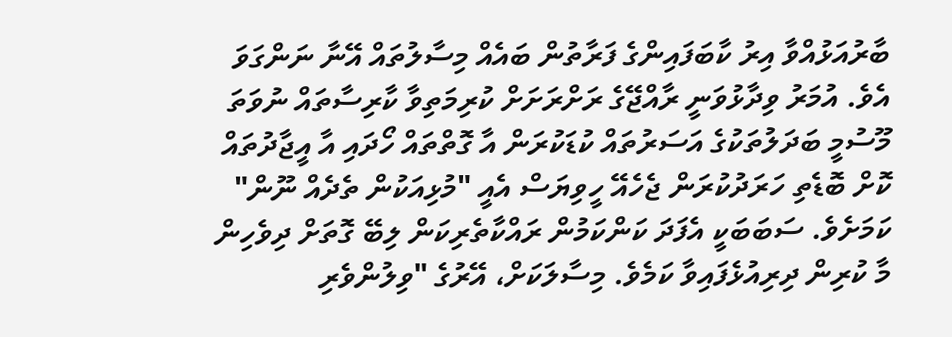ބާރުއަޅުއްވާ އިރު ކާބަފައިންގެ ފަރާތުން ބައެއް މިސާލުތައް އޭނާ ނަންގަވަ އެވެ. އުމަރު ވިދާޅުވަނީ ރާއްޖޭގެ ރަށްރަށަށް ކުރިމަތިވާ ކާރިސާތައް ނުވަތަ މޫސުމީ ބަދަލުތަކުގެ އަސަރުތައް ކުޑަކުރަން އާ ގޮތްތައް ހޯދައި އާ އީޖާދުތައް ކޮށް ބޮޑެތި ހަރަދުކުރަން ޖެހެއޭ ހީވިޔަސް އެއީ "މުޅިއަކުން ތެދެއް ނޫން" ކަމަށެވެ. ސަބަބަކީ އެފަދަ ކަންކަމުން ރައްކާތެރިކަން ލިބޭ ގޮތަށް ދިވެހިން މާ ކުރިން ދިރިއުޅެފައިވާ ކަމެވެ. މިސާލަކަށް، އޭރުގެ "ވިލުންވެރި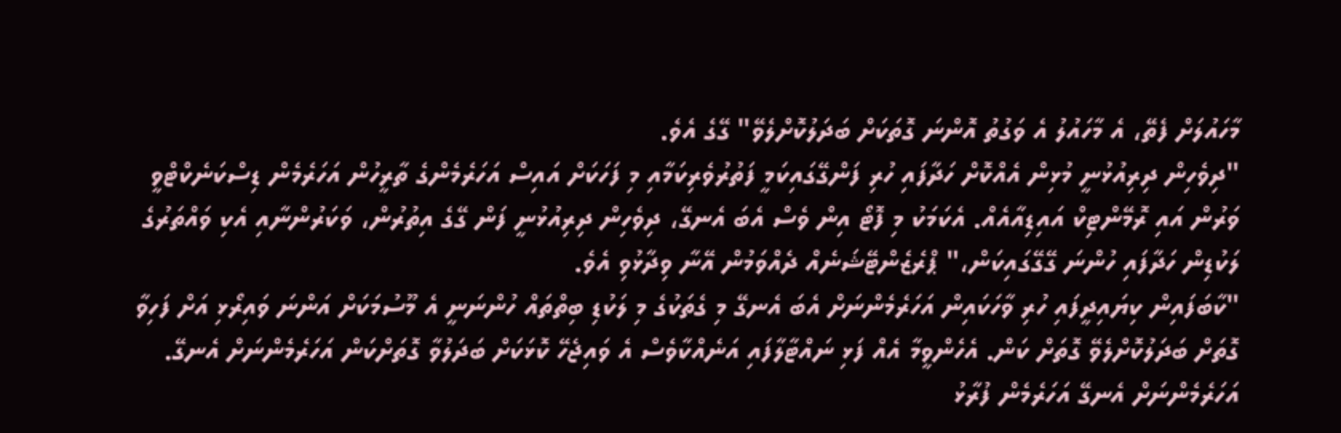މާހައުލަށް ފެތޭ، އެ މާހައުލު އެ ވަގުތު އޮންނަ ގޮތަކަށް ބަދަލުކޮށްލެވޭ" ގޭގެ އެވެ.
"ދިވެހިން ދިރިއުޅުނީ މުޅިން އެއްކޮށް ހަދާފައި ހުރި ފަންގޭގައިކަމީ ފަތުރުވެރިކަމާއި މި ފަހަކަށް އައިސް އަހަރެމެންގެ ތާރީހުން އަހަރެމެން ޑިސްކަނެކްޓްވީ ވަރުން އައި ރޮމޭންޓިކް އައިޑިއާއެއް. އެކަމަކު މި ފޮޓޯ އިން ވެސް އެބަ އެނގޭ، ދިވެހިން ދިރިއުޅުނީ ފަން ގޭގެ އިތުރުން، ވަކަރުންނާއި އެކި ވައްތަރުގެ ލަކުޑިން ހަދާފައި ހުންނަ ގޭގޭގައިކަން،" ޕްރެޒެންޓޭޝަނެއް ދެއްވަމުން އޭނާ ވިދާޅުވި އެވެ.
"ކާބަފައިން ކިޔައިދީފައި ހުރި ވާހަކައިން އަހަރެމެންނަށް އެބަ އެނގޭ މި ގެތަކުގެ މި ލަކުޑި ބިތްތައް ހުންނަނީ އެ މޫސުމަކަށް އަންނަ ވައިރޯޅި އަށް ފަހިވާ ގޮތަށް ބަދަލުކޮށްލެވޭ ގޮތަށް ކަން. އެހެންވީމާ އެއް ފަޅި ނައްޓާލާފައި އަނެއްކާވެސް އެ ވައިޖެހޭ ކޮޅަކަށް ބަދަލުވާ ގޮތަށްކަން އަހަރެމެންނަށް އެނގޭ. އަހަރެމެންނަށް އެނގޭ އަހަރެމެން ފުރާޅު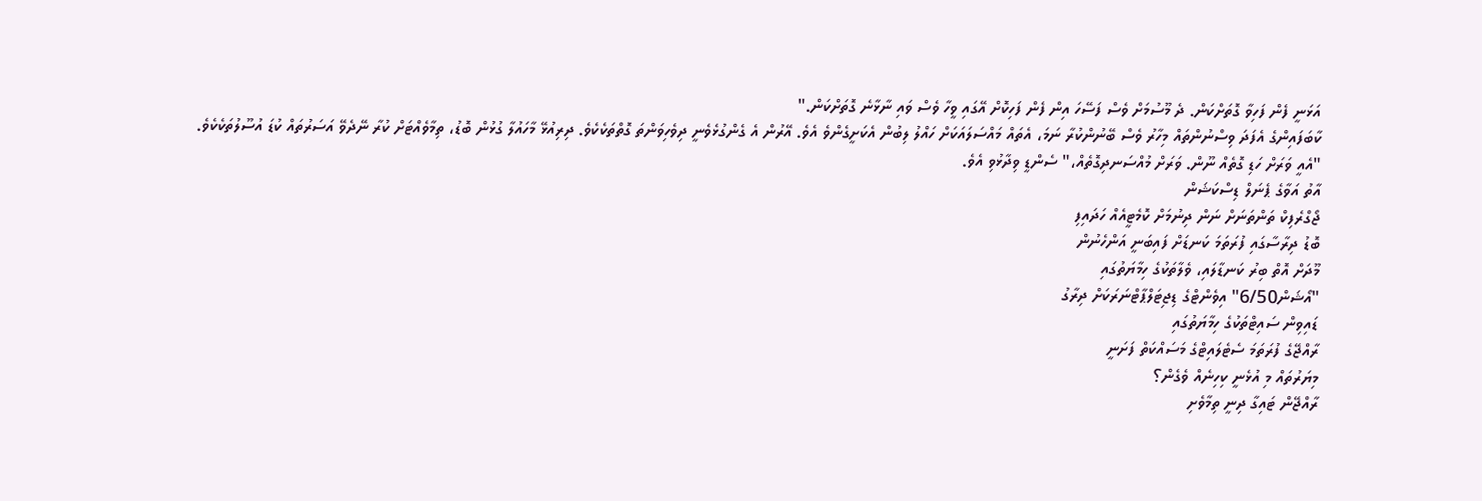އަޅަނީ ފެން ފަހިވާ ގޮތަށްކަން. ދެ މޫސުމަށް ވެސް ފަސޭހަ އިން ފެން ފަހިކޮށް އޭގައި ވީހާ ވެސް ވައި ނާޅާނެ ގޮތަށްކަން."
ކާބަފައިންގެ އެފަދަ ވިސްނުންތައް މިހާރު ވެސް ބޭނުންކުރާ ނަމަ، އެތައް މައްސަލައަކަށް ހައްލު ލިބުން އެކަށީގެންވެ އެވެ. އޭރުން އެ ގެންގުޅެވެނީ ދިވެހިވަންތަ ގޮތްތަކެކެވެ. ދިރިއުޅޭ މާހައުލާ ގުޅުން ބޮޑު، ތިމާވެއްޓަށް ކުރާ ނޭދެވޭ އަސަރުތައް ކުޑަ އުސޫލުތަކެކެވެ.
"އެއީ ވަރަށް ހަޑި ގޮތެއް ނޫން. ވަރަށް މުއްސަނދިގޮތެއް،" ސެންޑީ ވިދާޅުވި އެވެ.
އާތު އަވާގެ ޕެނަލް ޑިސްކަޝަން
ޖޯގްރެފިކް ތަންތަނަށް ނަން ދިނުމަށް ކޮމެޓީއެއް ހަދައިފި
ބޮޑު ދިރާސާގައި ފުރަތަމަ ކަނޑަށް ފައިބަނީ އަންހެނުން
މޫދަށް އޮތް ބިރު ކަނޑާލައި، ވެލާތަކުގެ ހިމާޔަތުގައި
"އޯޝަން6/50" އިވެންޓްގެ ޑިޖިޓަލްޕާޓްނަރަކަށް ދިރާގު
ޑައިވިން ސައިޓްތަކުގެ ހިމާޔަތުގައި
ރާއްޖޭގެ ފުރަތަމަ ސެޓެލައިޓްގެ މަސައްކަތް ފަށަނީ
މިޔަރުތައް މި އުޅެނީ ކިހިނެއް ވެގެން؟
ރާއްޖޭން ޓައިގާ ދިނީ ތިމާވެށި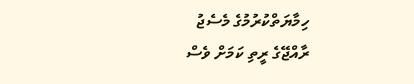ހިމާޔަތްކުރުމުގެ މެސެޖު
ރާއްޖޭގެ ރީތި ކަމަށް ވެސް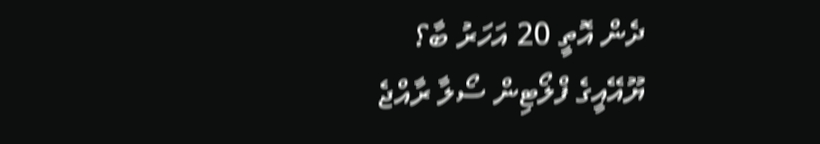ދެން އޮތީ 20 އަހަރު ބާ؟
ޔޫއޭއީގެ ފްލޯޓިން ސޯލާ ރާއްޖެ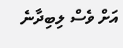އަށް ވެސް ލިބިދާނެ